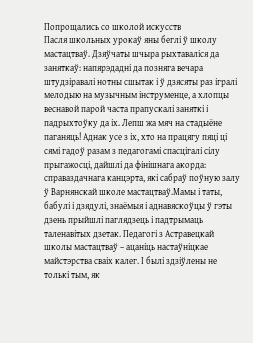Попрощались со школой искусств
Пасля школьных урокаў яны беглі ў школу мастацтваў. Дзяўчаты шчыра рыхтаваліся да заняткаў: напярэдадні да позняга вечара штудзіравалі нотны сшытак і ў дзясяты раз ігралі мелодыю на музычным інструменце, а хлопцы веснавой парой часта прапускалі заняткі і падрыхтоўку да іх. Лепш жа мяч на стадыёне паганяць! Аднак усе з іх, хто на працягу пяці ці сямі гадоў разам з педагогамі спасцігалі сілу прыгажосці, дайшлі да фінішнага акорда: справаздачнага канцэрта, які сабраў поўную залу ў Варнянскай школе мастацтваў.Мамы і таты, бабулі і дзядулі, знаёмыя і аднавяскоўцы ў гэты дзень прыйшлі паглядзець і падтрымаць таленавітых дзетак. Педагогі з Астравецкай школы мастацтваў – ацаніць настаўніцкае майстэрства сваіх калег. І былі здзіўлены не толькі тым, як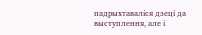падрыхтаваліся дзеці да выступлення, але і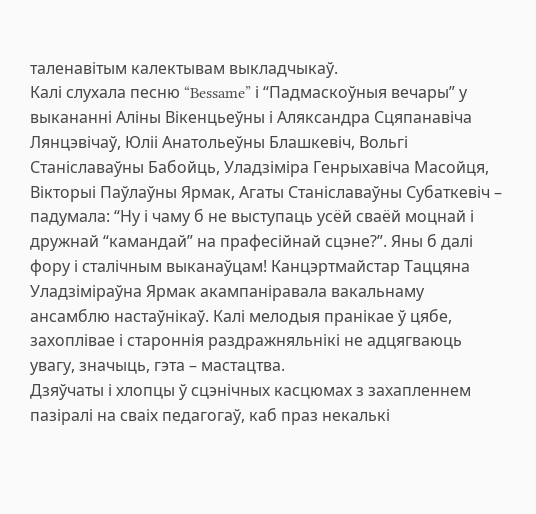таленавітым калектывам выкладчыкаў.
Калі слухала песню “Bessame” і “Падмаскоўныя вечары” у выкананні Аліны Вікенцьеўны і Аляксандра Сцяпанавіча Лянцэвічаў, Юліі Анатольеўны Блашкевіч, Вольгі Станіславаўны Бабойць, Уладзіміра Генрыхавіча Масойця, Вікторыі Паўлаўны Ярмак, Агаты Станіславаўны Субаткевіч – падумала: “Ну і чаму б не выступаць усёй сваёй моцнай і дружнай “камандай” на прафесійнай сцэне?”. Яны б далі фору і сталічным выканаўцам! Канцэртмайстар Таццяна Уладзіміраўна Ярмак акампаніравала вакальнаму ансамблю настаўнікаў. Калі мелодыя пранікае ў цябе, захоплівае і староннія раздражняльнікі не адцягваюць увагу, значыць, гэта – мастацтва.
Дзяўчаты і хлопцы ў сцэнічных касцюмах з захапленнем пазіралі на сваіх педагогаў, каб праз некалькі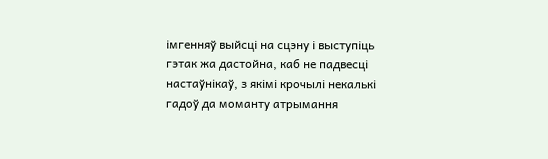імгенняў выйсці на сцэну і выступіць гэтак жа дастойна, каб не падвесці настаўнікаў, з якімі крочылі некалькі гадоў да моманту атрымання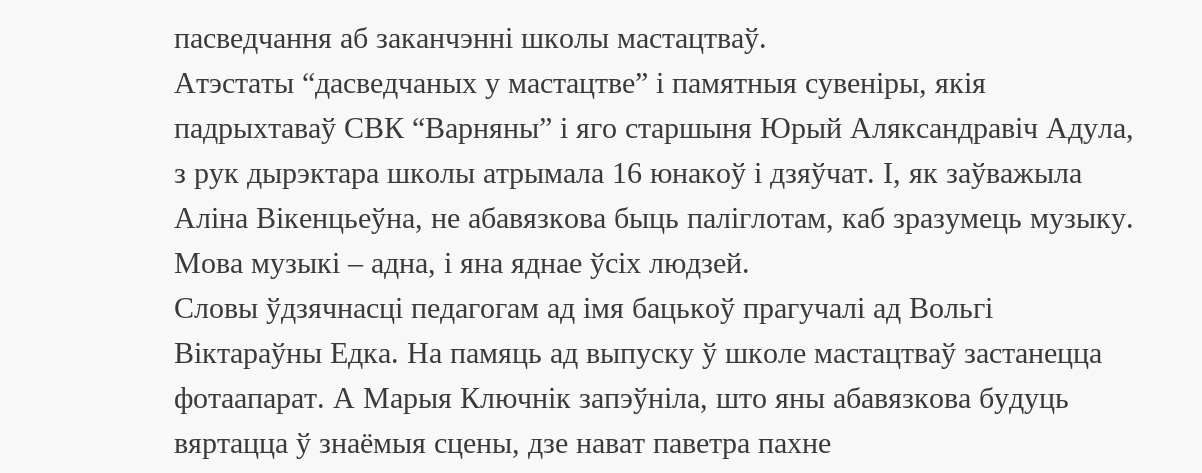пасведчання аб заканчэнні школы мастацтваў.
Атэстаты “дасведчаных у мастацтве” і памятныя сувеніры, якія падрыхтаваў СВК “Варняны” і яго старшыня Юрый Аляксандравіч Адула, з рук дырэктара школы атрымала 16 юнакоў і дзяўчат. І, як заўважыла Аліна Вікенцьеўна, не абавязкова быць паліглотам, каб зразумець музыку. Мова музыкі – адна, і яна яднае ўсіх людзей.
Словы ўдзячнасці педагогам ад імя бацькоў прагучалі ад Вольгі Віктараўны Едка. На памяць ад выпуску ў школе мастацтваў застанецца фотаапарат. А Марыя Ключнік запэўніла, што яны абавязкова будуць вяртацца ў знаёмыя сцены, дзе нават паветра пахне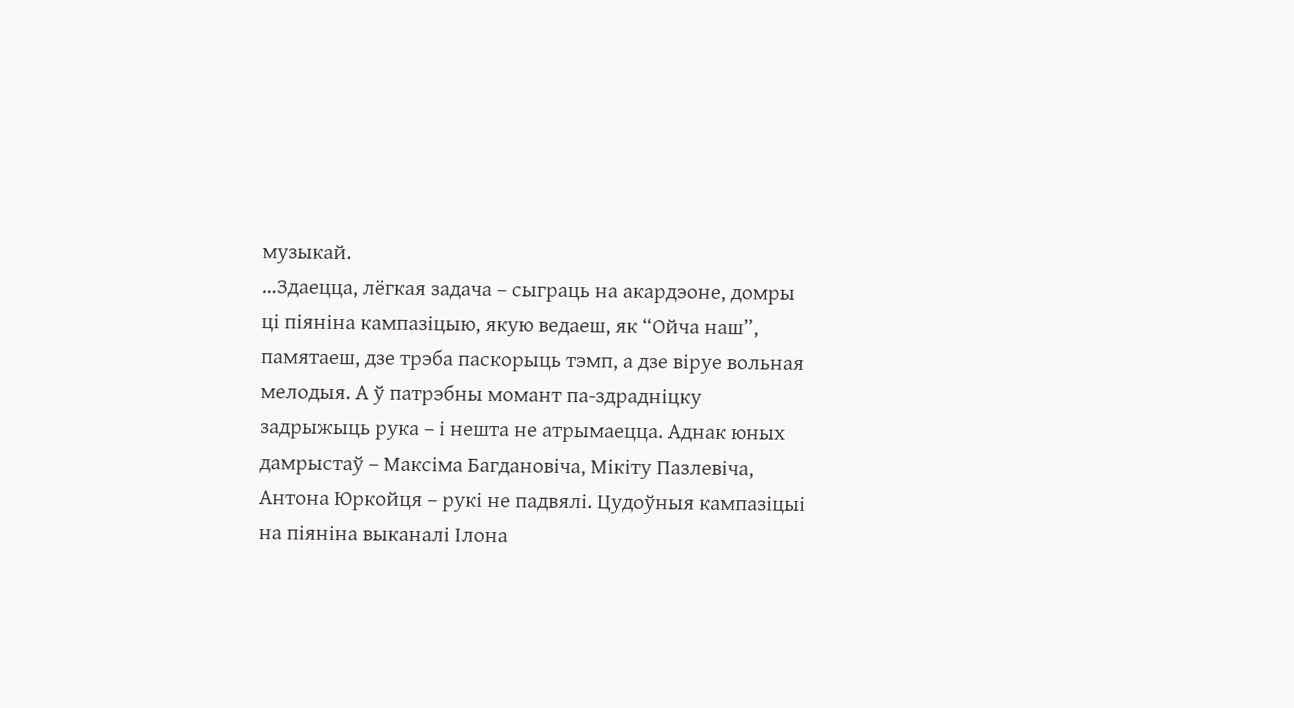музыкай.
…Здаецца, лёгкая задача – сыграць на акардэоне, домры ці піяніна кампазіцыю, якую ведаеш, як “Ойча наш”, памятаеш, дзе трэба паскорыць тэмп, а дзе віруе вольная мелодыя. А ў патрэбны момант па-здрадніцку задрыжыць рука – і нешта не атрымаецца. Аднак юных дамрыстаў – Максіма Багдановіча, Мікіту Пазлевіча, Антона Юркойця – рукі не падвялі. Цудоўныя кампазіцыі на піяніна выканалі Ілона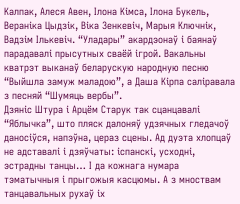Калпак, Алеся Авен, Ілона Кімса, Ілона Букель, Вераніка Цыдзік, Віка Зенкевіч, Марыя Ключнік, Вадзім Ількевіч. “Уладары” акардэонаў і баянаў парадавалі прысутных сваёй ігрой. Вакальны кватрэт выканаў беларускую народную песню “Выйшла замуж маладою”, а Даша Кірпа саліравала з песняй “Шумяць вербы”.
Дзяніс Штура і Арцём Старук так сцанцавалі “Яблычка”, што пляск далоняў удзячных гледачоў даносіўся, напэўна, цераз сцены. Ад дуэта хлопцаў не адставалі і дзяўчаты: іспанскі, усходні, эстрадны танцы… І да кожнага нумара тэматычныя і прыгожыя касцюмы. А з мноствам танцавальных рухаў іх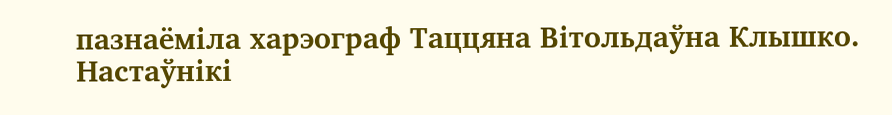пазнаёміла харэограф Таццяна Вітольдаўна Клышко.
Настаўнікі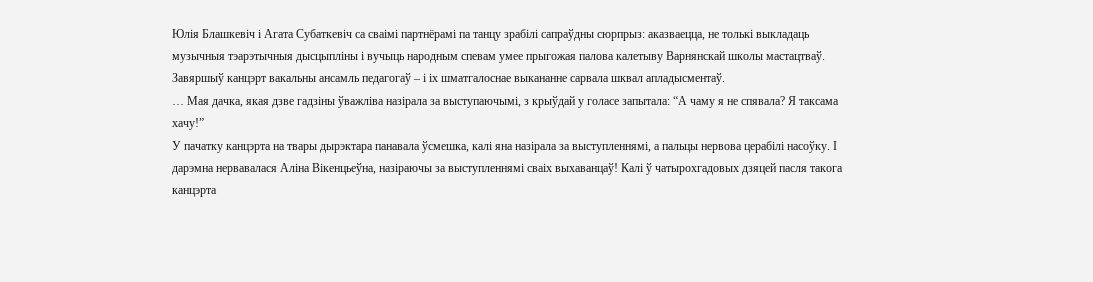Юлія Блашкевіч і Агата Субаткевіч са сваімі партнёрамі па танцу зрабілі сапраўдны сюрпрыз: аказваецца, не толькі выкладаць музычныя тэарэтычныя дысцыпліны і вучыць народным спевам умее прыгожая палова калетыву Варнянскай школы мастацтваў.
Завяршыў канцэрт вакальны ансамль педагогаў – і іх шматгалоснае выкананне сарвала шквал апладысментаў.
… Мая дачка, якая дзве гадзіны ўважліва назірала за выступаючымі, з крыўдай у голасе запытала: “А чаму я не спявала? Я таксама хачу!”
У пачатку канцэрта на твары дырэктара панавала ўсмешка, калі яна назірала за выступленнямі, а пальцы нервова церабілі насоўку. І дарэмна нервавалася Аліна Вікенцьеўна, назіраючы за выступленнямі сваіх выхаванцаў! Калі ў чатырохгадовых дзяцей пасля такога канцэрта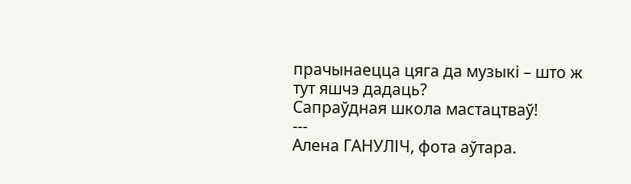прачынаецца цяга да музыкі – што ж тут яшчэ дадаць?
Сапраўдная школа мастацтваў!
---
Алена ГАНУЛІЧ, фота аўтара.